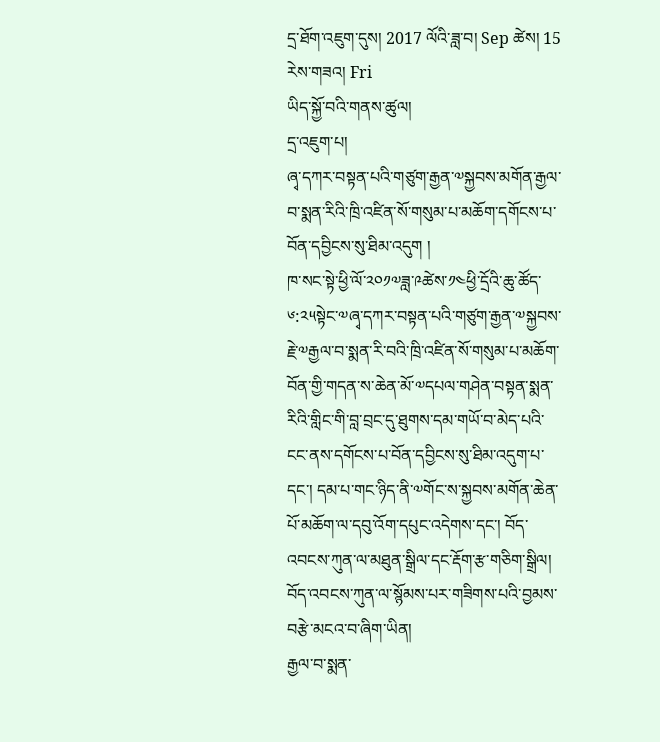དྲ་ཐོག་འཇུག་དུས། 2017 ལོའི་ཟླ་བ། Sep ཚེས། 15 རེས་གཟའ། Fri
ཡིད་སྐྱོ་བའི་གནས་ཚུལ།
དྲ་འཇུག་པ།
ཞྭ་དཀར་བསྟན་པའི་གཙུག་རྒྱན་༧སྐྱབས་མགོན་རྒྱལ་བ་སྨན་རིའི་ཁྲི་འཛིན་སོ་གསུམ་པ་མཆོག་དགོངས་པ་བོན་དབྱིངས་སུ་ཐིམ་འདུག །
ཁ་སང་སྟེ་ཕྱི་ལོ་༢༠༡༧ཟླ་༩ཚེས་༡༤ཕྱི་དྲོའི་ཆུ་ཚོད་༦:༢༥སྟེང་༧ཞྭ་དཀར་བསྟན་པའི་གཙུག་རྒྱན་༧སྐྱབས་རྗེ་༧རྒྱལ་བ་སྨན་རི་བའི་ཁྲི་འཛིན་སོ་གསུམ་པ་མཆོག་བོན་གྱི་གདན་ས་ཆེན་མོ་༧དཔལ་གཤེན་བསྟན་སྨན་རིའི་གླིང་གི་བླ་བྲང་དུ་ཐུགས་དམ་གཡོ་བ་མེད་པའི་ངང་ནས་དགོངས་པ་བོན་དབྱིངས་སུ་ཐིམ་འདུག་པ་དང་། དམ་པ་གང་ཉིད་ནི་༧གོང་ས་སྐྱབས་མགོན་ཆེན་པོ་མཆོག་ལ་དབུ་འོག་དཔུང་འདེགས་དང་། བོད་འབངས་ཀུན་ལ་མཐུན་སྒྲིལ་དང་རྡོག་རྩ་གཅིག་སྒྲིལ། བོད་འབངས་ཀུན་ལ་སྙོམས་པར་གཟིགས་པའི་བྱམས་བརྩེ་མངའ་བ་ཞིག་ཡིན།
རྒྱལ་བ་སྨན་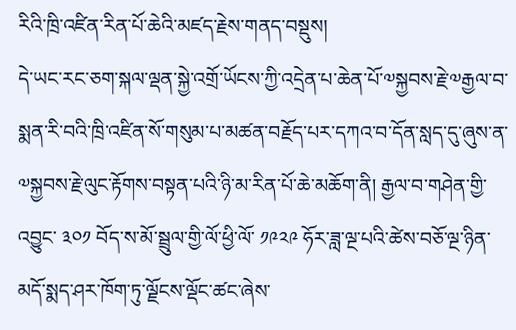རིའི་ཁྲི་འཛིན་རིན་པོ་ཆེའི་མཛད་རྗེས་གནད་བསྡུས།
དེ་ཡང་རང་ཅག་སྐལ་ལྡན་སྐྱེ་འགྲོ་ཡོངས་ཀྱི་འདྲེན་པ་ཆེན་པོ་༧སྐྱབས་རྗེ་༧རྒྱལ་བ་སྨན་རི་བའི་ཁྲི་འཛིན་སོ་གསུམ་པ་མཚན་བརྗོད་པར་དཀའ་བ་དོན་སླད་དུ་ཞུས་ན་༧སྐྱབས་རྗེ་ལུང་རྟོགས་བསྟན་པའི་ཉི་མ་རིན་པོ་ཆེ་མཆོག་ནི། རྒྱལ་བ་གཤེན་གྱི་འབྱུང་ ༣༠༡ བོད་ས་མོ་སྦྲུལ་གྱི་ལོ་ཕྱི་ལོ་ ༡༩༢༩ ཧོར་ཟླ་ལྔ་པའི་ཚེས་བཅོ་ལྔ་ཉིན་མདོ་སྨད་ཤར་ཁོག་ཏུ་ལྗོངས་ལྡོང་ཚང་ཞེས་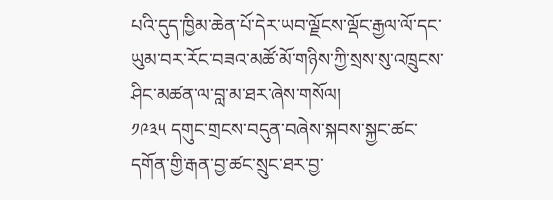པའི་དུད་ཁྱིམ་ཆེན་པོ་དེར་ཡབ་ལྗོངས་ལྡོང་རྒྱལ་ལོ་དང་ཡུམ་བར་རོང་བཟའ་མཚོ་མོ་གཉིས་ཀྱི་སྲས་སུ་འཁྲུངས་ཤིང་མཚན་ལ་བླ་མ་ཐར་ཞེས་གསོལ།
༡༩༣༥ དགུང་གྲངས་བདུན་བཞེས་སྐབས་སྐྱང་ཚང་དགོན་གྱི་རྒན་བྱ་ཚང་སྲུང་ཐར་བྱ་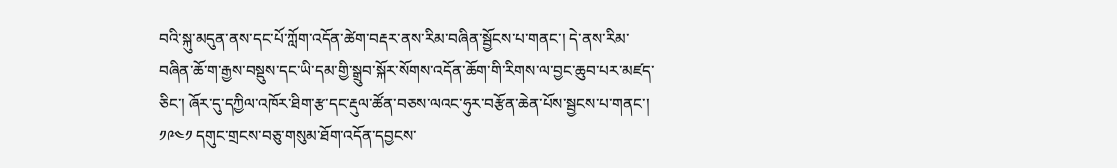བའི་སྐུ་མདུན་ནས་དང་པོ་ཀློག་འདོན་ཚེག་བརྡར་ནས་རིམ་བཞིན་སྦྱོངས་པ་གནང་། དེ་ནས་རིམ་བཞིན་ཆོ་ག་རྒྱས་བསྡུས་དང་ཡི་དམ་གྱི་སྒྲུབ་སྐོར་སོགས་འདོན་ཆོག་གི་རིགས་ལ་བྱང་ཆུབ་པར་མཛད་ཅིང་། ཞོར་དུ་དཀྱིལ་འཁོར་ཐིག་རྩ་དང་རྡུལ་ཚོན་བཅས་ལའང་ཧུར་བརྩོན་ཆེན་པོས་སྦྱངས་པ་གནང་།
༡༩༤༡ དགུང་གྲངས་བཅུ་གསུམ་ཐོག་འདོན་དབྱངས་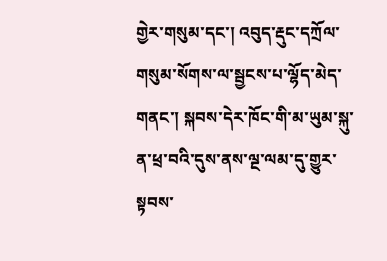གྱེར་གསུམ་དང་། འབུད་རྡུང་དཀྲོལ་གསུམ་སོགས་ལ་སྦྱངས་པ་ལྷོད་མེད་གནང་། སྐབས་དེར་ཁོང་གི་མ་ཡུམ་སྐུ་ན་ཕྲ་བའི་དུས་ནས་ལྔ་ལམ་དུ་གྱུར་སྟབས་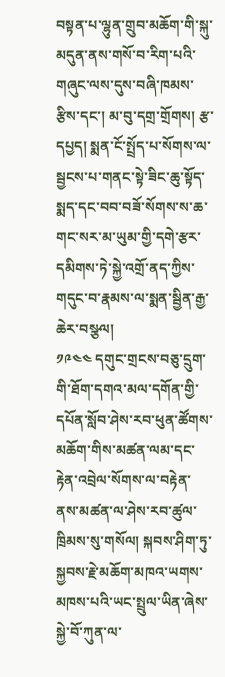བསྟན་པ་ལྷུན་གྲུབ་མཆོག་གི་སྐུ་མདུན་ནས་གསོ་བ་རིག་པའི་གཞུང་ལས་དུས་བཞི་ཁམས་རྩིས་དང་། མ་བུ་དགྲ་གྲོགས། རྩ་དཔྱད། སྨན་ངོ་སྤྲོད་པ་སོགས་ལ་སྦྱངས་པ་གནང་སྟེ་ཟིང་ཆུ་སྟོད་སྨད་དང་བབ་བཟོ་སོགས་ས་ཆ་གང་སར་མ་ཡུམ་གྱི་དགེ་རྩར་དམིགས་ཏེ་སྐྱེ་འགྲོ་ནད་ཀྱིས་གདུང་བ་རྣམས་ལ་སྨན་སྦྱིན་རྒྱ་ཆེར་བསྩལ།
༡༩༤༤ དགུང་གྲངས་བཅུ་དྲུག་གི་ཐོག་དགའ་མལ་དགོན་གྱི་དཔོན་སློབ་ཤེས་རབ་ཕུན་ཚོགས་མཆོག་གིས་མཚན་ལམ་དང་རྟེན་འབྲེལ་སོགས་ལ་བརྟེན་ནས་མཚན་ལ་ཤེས་རབ་ཚུལ་ཁྲིམས་སུ་གསོལ། སྐབས་ཤིག་ཏུ་སྐྱབས་རྗེ་མཆོག་མཁའ་ཡགས་མཁས་པའི་ཡང་སྤྲུལ་ཡིན་ཞེས་སྐྱེ་བོ་ཀུན་ལ་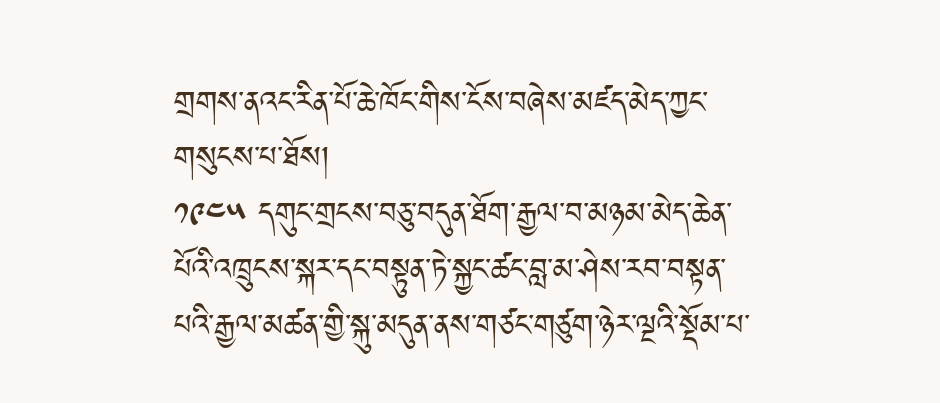གྲགས་ནའང་རིན་པོ་ཆེ་ཁོང་གིས་ངོས་བཞེས་མཛད་མེད་ཀྱང་གསུངས་པ་ཐོས།
༡༩༤༥ དགུང་གྲངས་བཅུ་བདུན་ཐོག་རྒྱལ་བ་མཉམ་མེད་ཆེན་པོའི་འཁྲུངས་སྐར་དང་བསྟུན་ཏེ་སྐྱང་ཚང་བླ་མ་ཤེས་རབ་བསྟན་པའི་རྒྱལ་མཚན་གྱི་སྐུ་མདུན་ནས་གཙང་གཙུག་ཉེར་ལྔའི་སྡོམ་པ་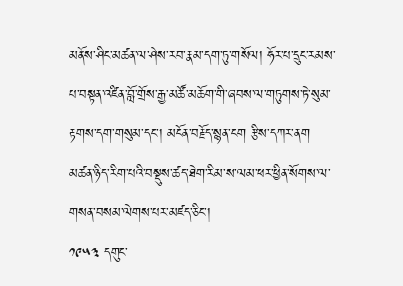མནོས་ཤིང་མཚན་ལ་ཤེས་རབ་རྣམ་དག་ཏུ་གསོལ། ཧོར་པ་དྲུང་རམས་པ་བསྟན་འཛིན་བློ་གྲོས་རྒྱ་མཚོ་མཆོག་གི་ཞབས་ལ་གཏུགས་ཏེ་སུམ་རྟགས་དག་གསུམ་དང་། མངོན་བརྗོད་སྙན་ངག རྩིས་དཀར་ནག མཚན་ཉིད་རིག་པའི་བསྡུས་ཚད་ཐེག་རིམ་ས་ལམ་ཕར་ཕྱིན་སོགས་ལ་གསན་བསམ་ལེགས་པར་མཛད་ཅིང་།
༡༩༥༣ དགུང་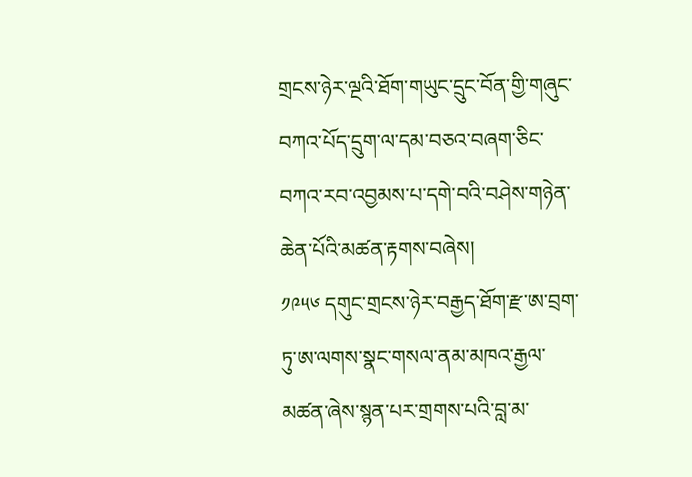གྲངས་ཉེར་ལྔའི་ཐོག་གཡུང་དྲུང་བོན་གྱི་གཞུང་བཀའ་པོད་དྲུག་ལ་དམ་བཅའ་བཞག་ཅིང་བཀའ་རབ་འབྱམས་པ་དགེ་བའི་བཤེས་གཉེན་ཆེན་པོའི་མཚན་རྟགས་བཞེས།
༡༩༥༦ དགུང་གྲངས་ཉེར་བརྒྱད་ཐོག་རྫ་ཨ་བྲག་ཏུ་ཨ་ལགས་སྣང་གསལ་ནམ་མཁའ་རྒྱལ་མཚན་ཞེས་སྙན་པར་གྲགས་པའི་བླ་མ་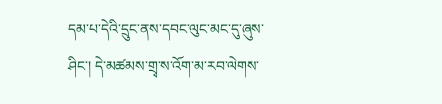དམ་པ་དེའི་དྲུང་ནས་དབང་ལུང་མང་དུ་ཞུས་ཤིང་། དེ་མཚམས་གྲྭ་ས་འོག་མ་རབ་ལེགས་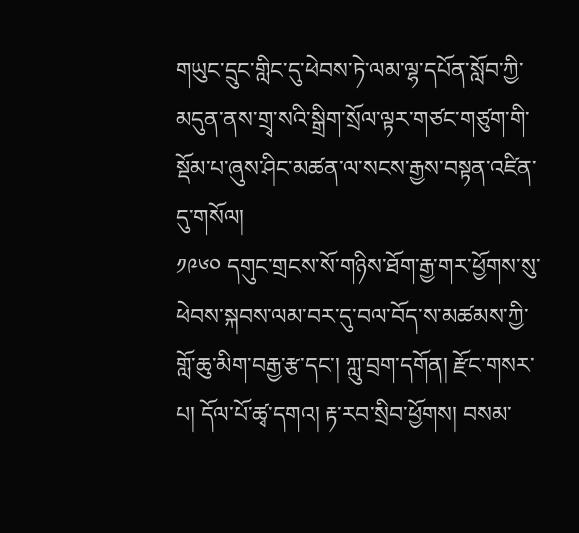གཡུང་དྲུང་གླིང་དུ་ཕེབས་ཏེ་ལམ་ལྷ་དཔོན་སློབ་ཀྱི་མདུན་ནས་གྲྭ་སའི་སྒྲིག་སྲོལ་ལྟར་གཙང་གཙུག་གི་སྡོམ་པ་ཞུས་ཤིང་མཚན་ལ་སངས་རྒྱས་བསྟན་འཛིན་དུ་གསོལ།
༡༩༦༠ དགུང་གྲངས་སོ་གཉིས་ཐོག་རྒྱ་གར་ཕྱོགས་སུ་ཕེབས་སྐབས་ལམ་བར་དུ་བལ་བོད་ས་མཚམས་ཀྱི་གློ་ཆུ་མིག་བརྒྱ་རྩ་དང་། ཀླུ་བྲག་དགོན། རྫོང་གསར་པ། དོལ་པོ་ཚྭ་དགའ། རྟ་རབ་སྲིབ་ཕྱོགས། བསམ་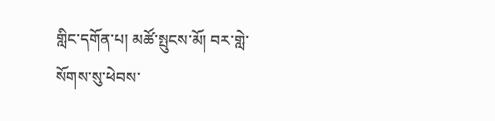གླིང་དགོན་པ། མཚོ་སྤུངས་མོ། བར་གླེ་སོགས་སུ་ཕེབས་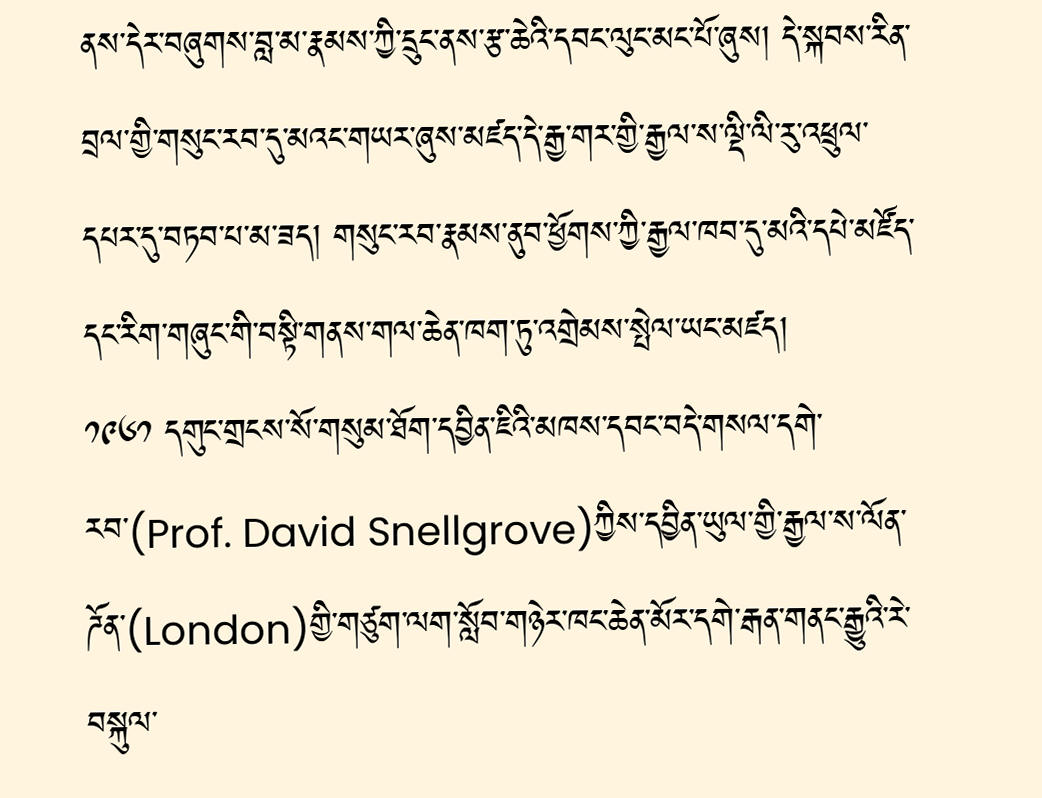ནས་དེར་བཞུགས་བླ་མ་རྣམས་ཀྱི་དྲུང་ནས་རྩ་ཆེའི་དབང་ལུང་མང་པོ་ཞུས། དེ་སྐབས་རིན་བྲལ་གྱི་གསུང་རབ་དུ་མའང་གཡར་ཞུས་མཛད་དེ་རྒྱ་གར་གྱི་རྒྱལ་ས་ལྡི་ལི་རུ་འཕྲུལ་དཔར་དུ་བཏབ་པ་མ་ཟད། གསུང་རབ་རྣམས་ནུབ་ཕྱོགས་ཀྱི་རྒྱལ་ཁབ་དུ་མའི་དཔེ་མཛོད་དང་རིག་གཞུང་གི་བསྟི་གནས་གལ་ཆེན་ཁག་ཏུ་འགྲེམས་སྤེལ་ཡང་མཛད།
༡༩༦༡ དགུང་གྲངས་སོ་གསུམ་ཐོག་དབྱིན་ཇིའི་མཁས་དབང་བདེ་གསལ་དགེ་རབ་(Prof. David Snellgrove)ཀྱིས་དབྱིན་ཡུལ་གྱི་རྒྱལ་ས་ལོན་ཌོན་(London)གྱི་གཙུག་ལག་སློབ་གཉེར་ཁང་ཆེན་མོར་དགེ་རྒན་གནང་རྒྱུའི་རེ་བསྐུལ་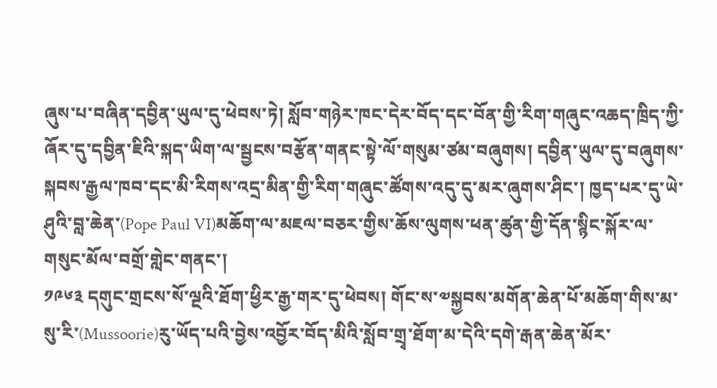ཞུས་པ་བཞིན་དབྱིན་ཡུལ་དུ་ཕེབས་ཏེ། སློབ་གཉེར་ཁང་དེར་བོད་དང་བོན་གྱི་རིག་གཞུང་འཆད་ཁྲིད་ཀྱི་ཞོར་དུ་དབྱིན་ཇིའི་སྐད་ཡིག་ལ་སྦྱངས་བརྩོན་གནང་སྟེ་ལོ་གསུམ་ཙམ་བཞུགས། དབྱིན་ཡུལ་དུ་བཞུགས་སྐབས་རྒྱལ་ཁབ་དང་མི་རིགས་འདྲ་མིན་གྱི་རིག་གཞུང་ཚོགས་འདུ་དུ་མར་ཞུགས་ཤིང་། ཁྱད་པར་དུ་ཡེ་ཤུའི་བླ་ཆེན་(Pope Paul VI)མཆོག་ལ་མཇལ་བཅར་གྱིས་ཆོས་ལུགས་ཕན་ཚུན་གྱི་དོན་སྙིང་སྐོར་ལ་གསུང་མོལ་བགྲོ་གླེང་གནང་།
༡༩༦༣ དགུང་གྲངས་སོ་ལྔའི་ཐོག་ཕྱིར་རྒྱ་གར་དུ་ཕེབས། གོང་ས་༧སྐྱབས་མགོན་ཆེན་པོ་མཆོག་གིས་མ་སུ་རི་(Mussoorie)རུ་ཡོད་པའི་བྱེས་འབྱོར་བོད་མིའི་སློབ་གྲྭ་ཐོག་མ་དེའི་དགེ་རྒན་ཆེན་མོར་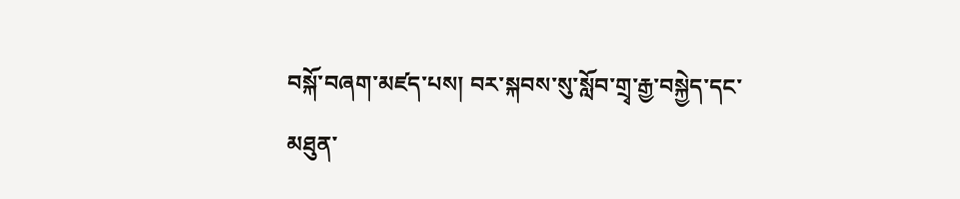བསྐོ་བཞག་མཛད་པས། བར་སྐབས་སུ་སློབ་གྲྭ་རྒྱ་བསྐྱེད་དང་མཐུན་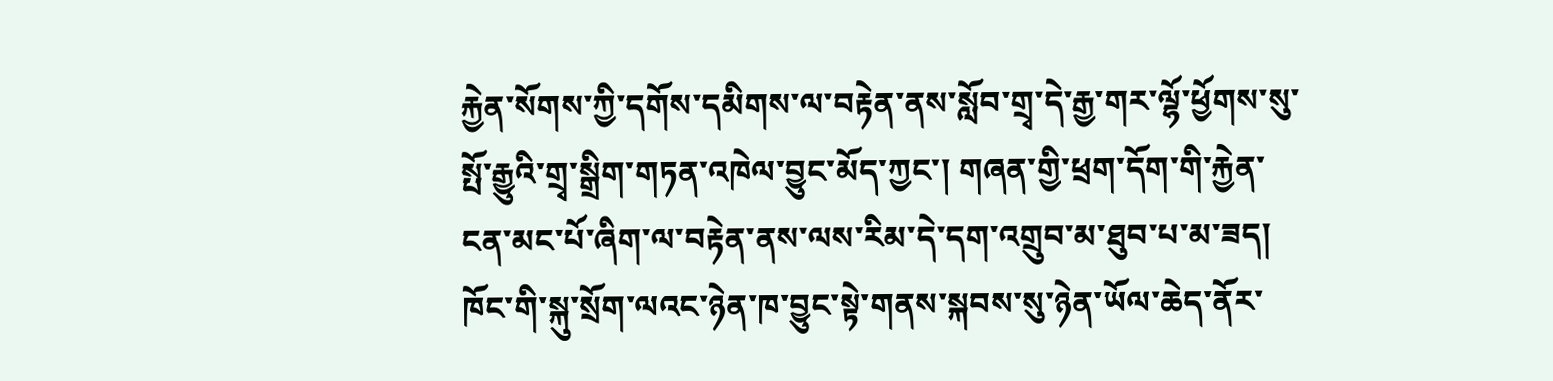རྐྱེན་སོགས་ཀྱི་དགོས་དམིགས་ལ་བརྟེན་ནས་སློབ་གྲྭ་དེ་རྒྱ་གར་ལྷོ་ཕྱོགས་སུ་སྤོ་རྒྱུའི་གྲྭ་སྒྲིག་གཏན་འཁེལ་བྱུང་མོད་ཀྱང་། གཞན་གྱི་ཕྲག་དོག་གི་རྐྱེན་ངན་མང་པོ་ཞིག་ལ་བརྟེན་ནས་ལས་རིམ་དེ་དག་འགྲུབ་མ་ཐུབ་པ་མ་ཟད། ཁོང་གི་སྐུ་སྲོག་ལའང་ཉེན་ཁ་བྱུང་སྟེ་གནས་སྐབས་སུ་ཉེན་ཡོལ་ཆེད་ནོར་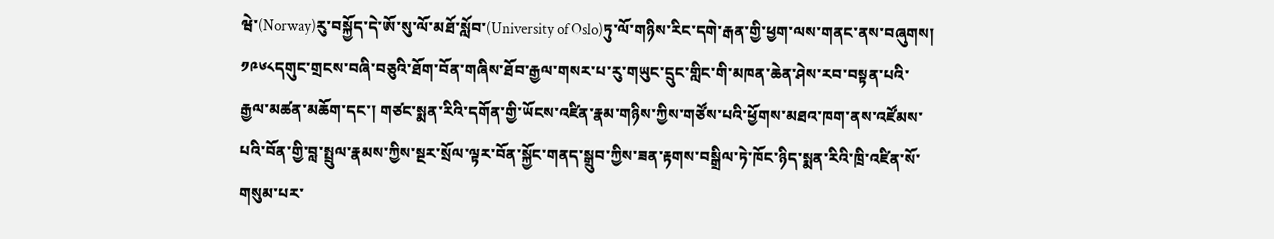ཝེ་(Norway)རུ་བསྐྱོད་དེ་ཨོ་སུ་ལོ་མཐོ་སློབ་(University of Oslo)ཏུ་ལོ་གཉིས་རིང་དགེ་རྒན་གྱི་ཕྱག་ལས་གནང་ནས་བཞུགས།
༡༩༦༨དགུང་གྲངས་བཞི་བཅུའི་ཐོག་བོན་གཞིས་ཐོབ་རྒྱལ་གསར་པ་རུ་གཡུང་དྲུང་གླིང་གི་མཁན་ཆེན་ཤེས་རབ་བསྟན་པའི་རྒྱལ་མཚན་མཆོག་དང་། གཙང་སྨན་རིའི་དགོན་གྱི་ཡོངས་འཛིན་རྣམ་གཉིས་ཀྱིས་གཙོས་པའི་ཕྱོགས་མཐའ་ཁག་ནས་འཛོམས་པའི་བོན་གྱི་བླ་སྤྲུལ་རྣམས་ཀྱིས་སྔར་སྲོལ་ལྟར་བོན་སྐྱོང་གནད་སྒྲུབ་ཀྱིས་ཟན་རྟགས་བསྒྲིལ་ཏེ་ཁོང་ཉིད་སྨན་རིའི་ཁྲི་འཛིན་སོ་གསུམ་པར་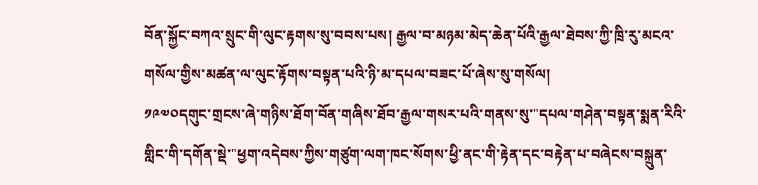བོན་སྐྱོང་བཀའ་སྲུང་གི་ལུང་རྟགས་སུ་བབས་པས། རྒྱལ་བ་མཉམ་མེད་ཆེན་པོའི་རྒྱལ་ཐེབས་ཀྱི་ཁྲི་རུ་མངའ་གསོལ་གྱིས་མཚན་ལ་ལུང་རྟོགས་བསྟན་པའི་ཉི་མ་དཔལ་བཟང་པོ་ཞེས་སུ་གསོལ།
༡༩༧༠དགུང་གྲངས་ཞེ་གཉིས་ཐོག་བོན་གཞིས་ཐོབ་རྒྱལ་གསར་པའི་གནས་སུ་"དཔལ་གཤེན་བསྟན་སྨན་རིའི་གླིང་གི་དགོན་སྡེ་"ཕྱག་འདེབས་ཀྱིས་གཙུག་ལག་ཁང་སོགས་ཕྱི་ནང་གི་རྟེན་དང་བརྟེན་པ་བཞེངས་བསྐྲུན་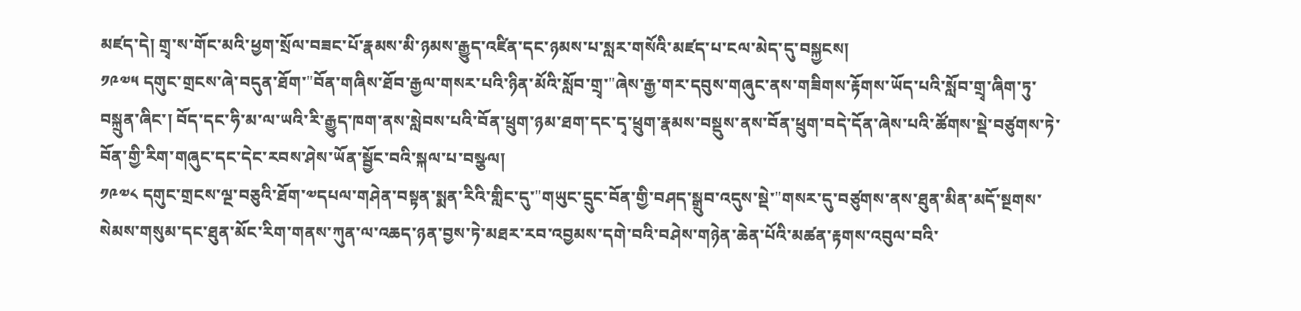མཛད་དེ། གྲྭ་ས་གོང་མའི་ཕྱག་སྲོལ་བཟང་པོ་རྣམས་མི་ཉམས་རྒྱུད་འཛིན་དང་ཉམས་པ་སླར་གསོའི་མཛད་པ་ངལ་མེད་དུ་བསྐྱངས།
༡༩༧༥ དགུང་གྲངས་ཞེ་བདུན་ཐོག་"བོན་གཞིས་ཐོབ་རྒྱལ་གསར་པའི་ཉིན་མོའི་སློབ་གྲྭ་"ཞེས་རྒྱ་གར་དབུས་གཞུང་ནས་གཟིགས་རྟོགས་ཡོད་པའི་སློབ་གྲྭ་ཞིག་ཏུ་བསྐྲུན་ཞིང་། བོད་དང་ཧི་མ་ལ་ཡའི་རི་རྒྱུད་ཁག་ནས་སླེབས་པའི་བོན་ཕྲུག་ཉམ་ཐག་དང་དྭ་ཕྲུག་རྣམས་བསྡུས་ནས་བོན་ཕྲུག་བདེ་དོན་ཞེས་པའི་ཚོགས་སྡེ་བཙུགས་ཏེ་བོན་གྱི་རིག་གཞུང་དང་དེང་རབས་ཤེས་ཡོན་སྦྱོང་བའི་སྐལ་པ་བསྩལ།
༡༩༧༨ དགུང་གྲངས་ལྔ་བཅུའི་ཐོག་༧དཔལ་གཤེན་བསྟན་སྨན་རིའི་གླིང་དུ་"གཡུང་དྲུང་བོན་གྱི་བཤད་སྒྲུབ་འདུས་སྡེ་"གསར་དུ་བཙུགས་ནས་ཐུན་མིན་མདོ་སྔགས་སེམས་གསུམ་དང་ཐུན་མོང་རིག་གནས་ཀུན་ལ་འཆད་ཉན་བྱས་ཏེ་མཐར་རབ་འབྱམས་དགེ་བའི་བཤེས་གཉེན་ཆེན་པོའི་མཚན་རྟགས་འབུལ་བའི་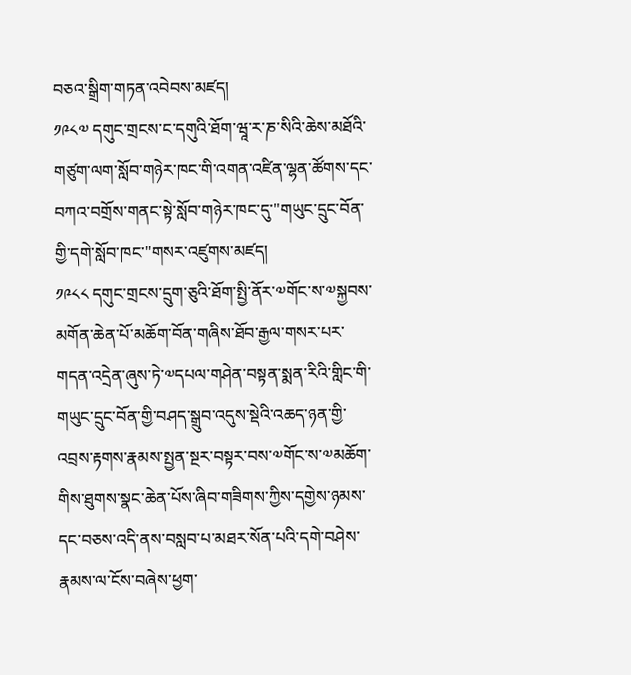བཅའ་སྒྲིག་གཏན་འབེབས་མཛད།
༡༩༨༧ དགུང་གྲངས་ང་དགུའི་ཐོག་ཝཱ་ར་ཎ་སིའི་ཆེས་མཐོའི་གཙུག་ལག་སློབ་གཉེར་ཁང་གི་འགན་འཛིན་ལྷན་ཚོགས་དང་བཀའ་བགྲོས་གནང་སྟེ་སློབ་གཉེར་ཁང་དུ་"གཡུང་དྲུང་བོན་གྱི་དགེ་སློབ་ཁང་"གསར་འཛུགས་མཛད།
༡༩༨༨ དགུང་གྲངས་དྲུག་ཅུའི་ཐོག་སྤྱི་ནོར་༧གོང་ས་༧སྐྱབས་མགོན་ཆེན་པོ་མཆོག་བོན་གཞིས་ཐོབ་རྒྱལ་གསར་པར་གདན་འདྲེན་ཞུས་ཏེ་༧དཔལ་གཤེན་བསྟན་སྨན་རིའི་གླིང་གི་གཡུང་དྲུང་བོན་གྱི་བཤད་སྒྲུབ་འདུས་སྡེའི་འཆད་ཉན་གྱི་འབྲས་རྟགས་རྣམས་སྤྱན་སྔར་བསྟར་བས་༧གོང་ས་༧མཆོག་གིས་ཐུགས་སྣང་ཆེན་པོས་ཞིབ་གཟིགས་ཀྱིས་དགྱེས་ཉམས་དང་བཅས་འདི་ནས་བསླབ་པ་མཐར་སོན་པའི་དགེ་བཤེས་རྣམས་ལ་ངོས་བཞེས་ཕྱག་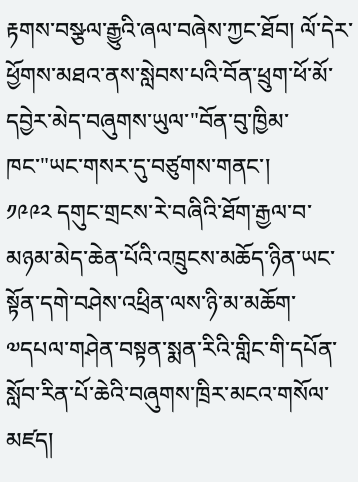རྟགས་བསྩལ་རྒྱུའི་ཞལ་བཞེས་ཀྱང་ཐོབ། ལོ་དེར་ཕྱོགས་མཐའ་ནས་སླེབས་པའི་བོན་ཕྲུག་ཕོ་མོ་དབྱེར་མེད་བཞུགས་ཡུལ་"བོན་བུ་ཁྱིམ་ཁང་"ཡང་གསར་དུ་བཙུགས་གནང་།
༡༩༩༢ དགུང་གྲངས་རེ་བཞིའི་ཐོག་རྒྱལ་བ་མཉམ་མེད་ཆེན་པོའི་འཁྲུངས་མཆོད་ཉིན་ཡང་སྟོན་དགེ་བཤེས་འཕྲིན་ལས་ཉི་མ་མཆོག་༧དཔལ་གཤེན་བསྟན་སྨན་རིའི་གླིང་གི་དཔོན་སློབ་རིན་པོ་ཆེའི་བཞུགས་ཁྲིར་མངའ་གསོལ་མཛད།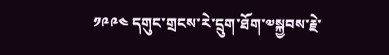༡༩༩༤ དགུང་གྲངས་རེ་དྲུག་ཐོག་༧སྐྱབས་རྗེ་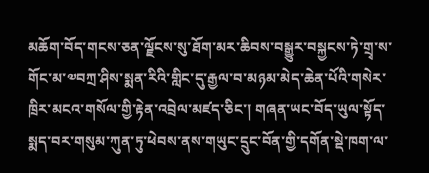མཆོག་བོད་གངས་ཅན་ལྗོངས་སུ་ཐོག་མར་ཆིབས་བསྒྱུར་བསྐྱངས་ཏེ་གྲྭ་ས་གོང་མ་༧བཀྲ་ཤིས་སྨན་རིའི་གླིང་དུ་རྒྱལ་བ་མཉམ་མེད་ཆེན་པོའི་གསེར་ཁྲིར་མངའ་གསོལ་གྱི་རྟེན་འབྲེལ་མཛད་ཅིང་། གཞན་ཡང་བོད་ཡུལ་སྟོད་སྨད་བར་གསུམ་ཀུན་ཏུ་ཕེབས་ནས་གཡུང་དྲུང་བོན་གྱི་དགོན་སྡེ་ཁག་ལ་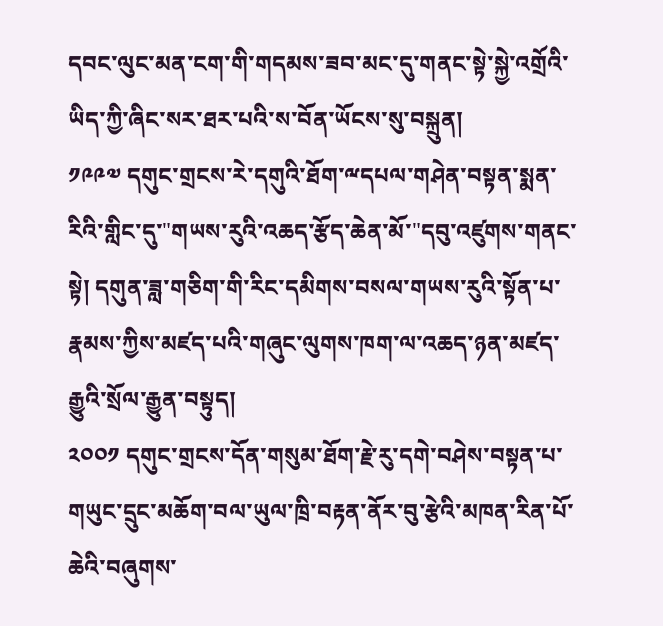དབང་ལུང་མན་ངག་གི་གདམས་ཟབ་མང་དུ་གནང་སྟེ་སྐྱེ་འགྲོའི་ཡིད་ཀྱི་ཞིང་སར་ཐར་པའི་ས་བོན་ཡོངས་སུ་བསྐྲུན།
༡༩༩༧ དགུང་གྲངས་རེ་དགུའི་ཐོག་ྋདཔལ་གཤེན་བསྟན་སྨན་རིའི་གླིང་དུ་"གཡས་རུའི་འཆད་རྩོད་ཆེན་མོ་"དབུ་འཛུགས་གནང་སྟེ། དགུན་ཟླ་གཅིག་གི་རིང་དམིགས་བསལ་གཡས་རུའི་སྟོན་པ་རྣམས་ཀྱིས་མཛད་པའི་གཞུང་ལུགས་ཁག་ལ་འཆད་ཉན་མཛད་རྒྱུའི་སྲོལ་རྒྱུན་བསྟུད།
༢༠༠༡ དགུང་གྲངས་དོན་གསུམ་ཐོག་རྗེ་རུ་དགེ་བཤེས་བསྟན་པ་གཡུང་དྲུང་མཆོག་བལ་ཡུལ་ཁྲི་བརྟན་ནོར་བུ་རྩེའི་མཁན་རིན་པོ་ཆེའི་བཞུགས་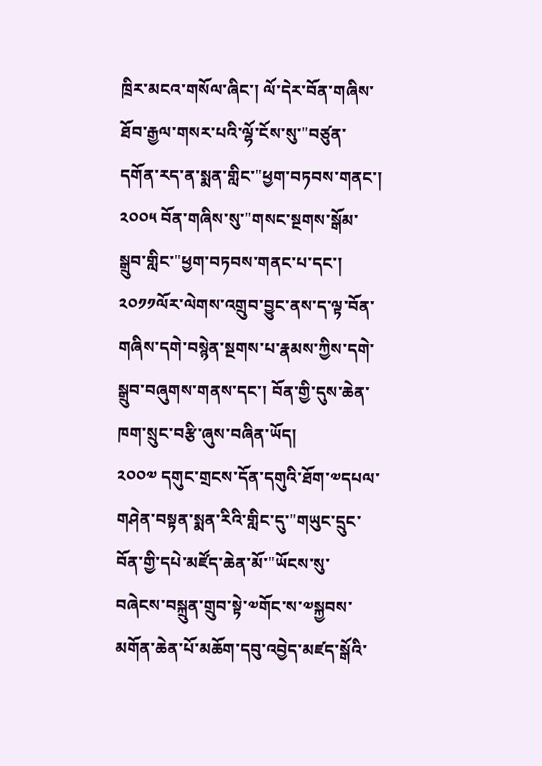ཁྲིར་མངའ་གསོལ་ཞིང་། ལོ་དེར་བོན་གཞིས་ཐོབ་རྒྱལ་གསར་པའི་ལྷོ་ངོས་སུ་"བཙུན་དགོན་རད་ན་སྨན་གླིང་"ཕྱག་བཏབས་གནང་།
༢༠༠༥ བོན་གཞིས་སུ་"གསང་སྔགས་སྒོམ་སྒྲུབ་གླིང་"ཕྱག་བཏབས་གནང་པ་དང་། ༢༠༡༡ལོར་ལེགས་འགྲུབ་བྱུང་ནས་ད་ལྟ་བོན་གཞིས་དགེ་བསྙེན་སྔགས་པ་རྣམས་ཀྱིས་དགེ་སྒྲུབ་བཞུགས་གནས་དང་། བོན་གྱི་དུས་ཆེན་ཁག་སྲུང་བརྩི་ཞུས་བཞིན་ཡོད།
༢༠༠༧ དགུང་གྲངས་དོན་དགུའི་ཐོག་༧དཔལ་གཤེན་བསྟན་སྨན་རིའི་གླིང་དུ་"གཡུང་དྲུང་བོན་གྱི་དཔེ་མཛོད་ཆེན་མོ་"ཡོངས་སུ་བཞེངས་བསྐྲུན་གྲུབ་སྟེ་༧གོང་ས་༧སྐྱབས་མགོན་ཆེན་པོ་མཆོག་དབུ་འབྱེད་མཛད་སྒོའི་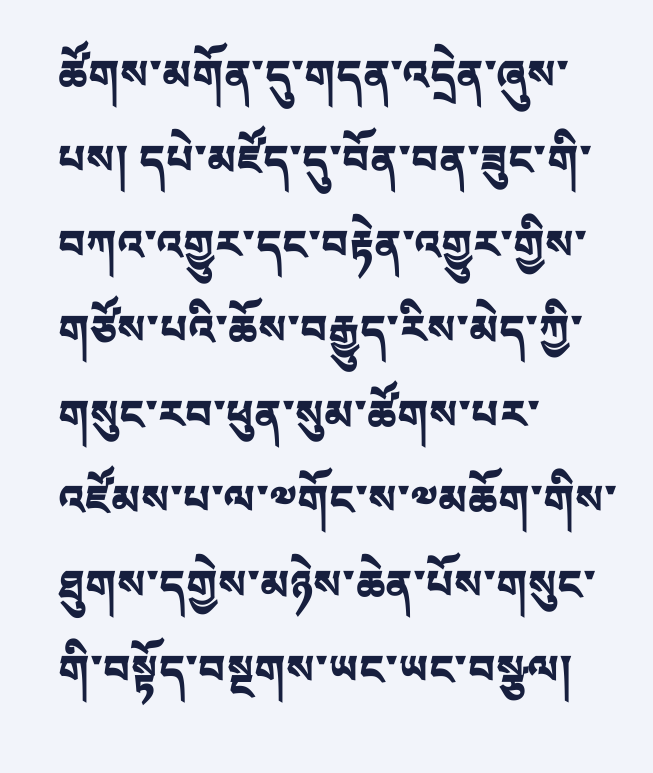ཚོགས་མགོན་དུ་གདན་འདྲེན་ཞུས་པས། དཔེ་མཛོད་དུ་བོན་བན་ཟུང་གི་བཀའ་འགྱུར་དང་བརྟེན་འགྱུར་གྱིས་གཙོས་པའི་ཆོས་བརྒྱུད་རིས་མེད་ཀྱི་གསུང་རབ་ཕུན་སུམ་ཚོགས་པར་འཛོམས་པ་ལ་༧གོང་ས་༧མཆོག་གིས་ཐུགས་དགྱེས་མཉེས་ཆེན་པོས་གསུང་གི་བསྟོད་བསྔགས་ཡང་ཡང་བསྩལ།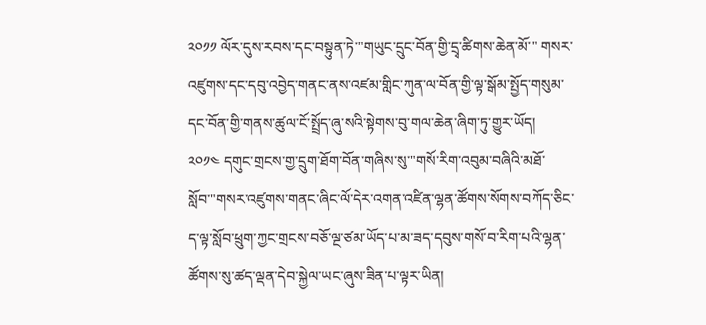༢༠༡༡ ལོར་དུས་རབས་དང་བསྟུན་ཏེ་"གཡུང་དྲུང་བོན་གྱི་དྲྭ་ཚིགས་ཆེན་མོ་" གསར་འཛུགས་དང་དབུ་འབྱེད་གནང་ནས་འཛམ་གླིང་ཀུན་ལ་བོན་གྱི་ལྟ་སྒོམ་སྤྱོད་གསུམ་དང་བོན་གྱི་གནས་ཚུལ་ངོ་སྤྲོད་ཞུ་སའི་སྟེགས་བུ་གལ་ཆེན་ཞིག་ཏུ་གྱུར་ཡོད།
༢༠༡༤ དགུང་གྲངས་གྱ་དྲུག་ཐོག་བོན་གཞིས་སུ་"གསོ་རིག་འབུམ་བཞིའི་མཐོ་སློབ་"གསར་འཛུགས་གནང་ཞིང་ལོ་དེར་འགན་འཛིན་ལྷན་ཚོགས་སོགས་བཀོད་ཅིང་ད་ལྟ་སློབ་ཕྲུག་ཀྱང་གྲངས་བཅོ་ལྔ་ཙམ་ཡོད་པ་མ་ཟད་དབུས་གསོ་བ་རིག་པའི་ལྷན་ཚོགས་སུ་ཚད་ལྡན་དེབ་སྐྱེལ་ཡང་ཞུས་ཟིན་པ་ལྟར་ཡིན།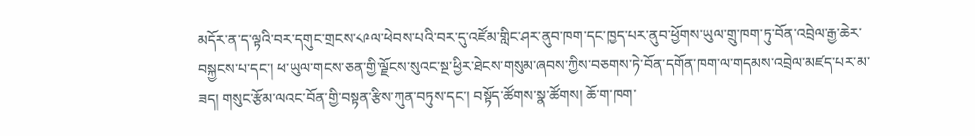མདོར་ན་ད་ལྟའི་བར་དགུང་གྲངས་༨༩ལ་ཕེབས་པའི་བར་དུ་འཛོམ་གླིང་ཤར་ནུབ་ཁག་དང་ཁྱད་པར་ནུབ་ཕྱོགས་ཡུལ་གྲུ་ཁག་ཏུ་བོན་འབྲེལ་རྒྱ་ཆེར་བསྐྱངས་པ་དང་། ཕ་ཡུལ་གངས་ཅན་གྱི་ལྗོངས་སུའང་སྔ་ཕྱིར་ཐེངས་གསུམ་ཞབས་ཀྱིས་བཅགས་ཏེ་བོན་དགོན་ཁག་ལ་གདམས་འབྲེལ་མཛད་པར་མ་ཟད། གསུང་རྩོམ་ལའང་བོན་གྱི་བསྟན་རྩིས་ཀུན་བཏུས་དང་། བསྟོད་ཚོགས་སྣ་ཚོགས། ཆོ་ག་ཁག་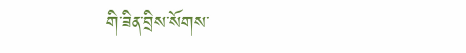གི་ཟིན་བྲིས་སོགས་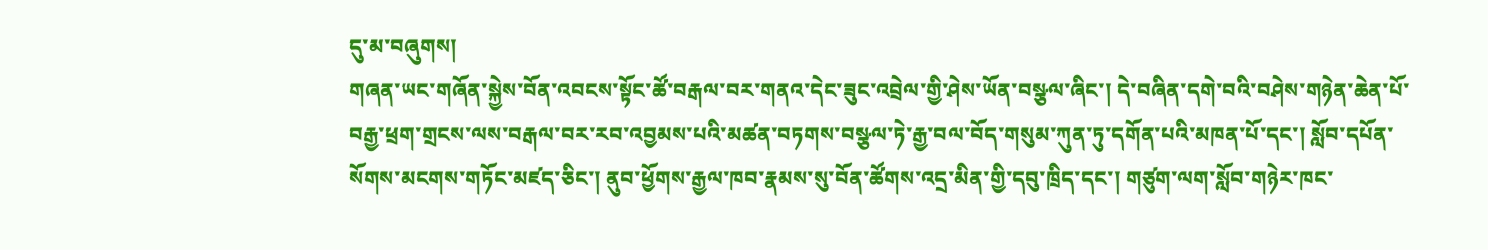དུ་མ་བཞུགས།
གཞན་ཡང་གཞོན་སྐྱེས་བོན་འབངས་སྟོང་ཚོ་བརྒལ་བར་གནའ་དེང་ཟུང་འབྲེལ་གྱི་ཤེས་ཡོན་བསྩལ་ཞིང་། དེ་བཞིན་དགེ་བའི་བཤེས་གཉེན་ཆེན་པོ་བརྒྱ་ཕྲག་གྲངས་ལས་བརྒལ་བར་རབ་འབྱམས་པའི་མཚན་བཏགས་བསྩལ་ཏེ་རྒྱ་བལ་བོད་གསུམ་ཀུན་ཏུ་དགོན་པའི་མཁན་པོ་དང་། སློབ་དཔོན་སོགས་མངགས་གཏོང་མཛད་ཅིང་། ནུབ་ཕྱོགས་རྒྱལ་ཁབ་རྣམས་སུ་བོན་ཚོགས་འདྲ་མིན་གྱི་དབུ་ཁྲིད་དང་། གཙུག་ལག་སློབ་གཉེར་ཁང་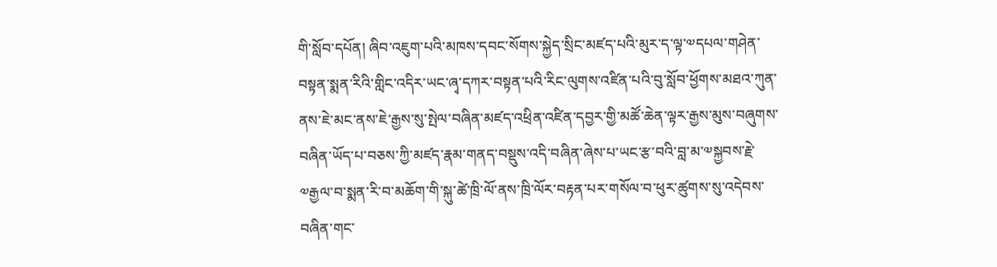གི་སློབ་དཔོན། ཞིབ་འཇུག་པའི་མཁས་དབང་སོགས་སྐྱེད་སྲིང་མཛད་པའི་མུར་ད་ལྟ་༧དཔལ་གཤེན་བསྟན་སྨན་རིའི་གླིང་འདིར་ཡང་ཞྭ་དཀར་བསྟན་པའི་རིང་ལུགས་འཛིན་པའི་བུ་སློབ་ཕྱོགས་མཐའ་ཀུན་ནས་ཇེ་མང་ནས་ཇེ་རྒྱས་སུ་སྤེལ་བཞིན་མཛད་འཕྲིན་འཛིན་དབྱར་གྱི་མཚོ་ཆེན་ལྟར་རྒྱས་མུས་བཞུགས་བཞིན་ཡོད་པ་བཅས་ཀྱི་མཛད་རྣམ་གནད་བསྡུས་འདི་བཞིན་ཞེས་པ་ཡང་རྩ་བའི་བླ་མ་༧སྐྱབས་རྗེ་༧རྒྱལ་བ་སྨན་རི་བ་མཆོག་གི་སྐུ་ཚེ་ཁྲི་ལོ་ནས་ཁྲི་ལོར་བརྟན་པར་གསོལ་བ་ཕུར་ཚུགས་སུ་འདེབས་བཞིན་གང་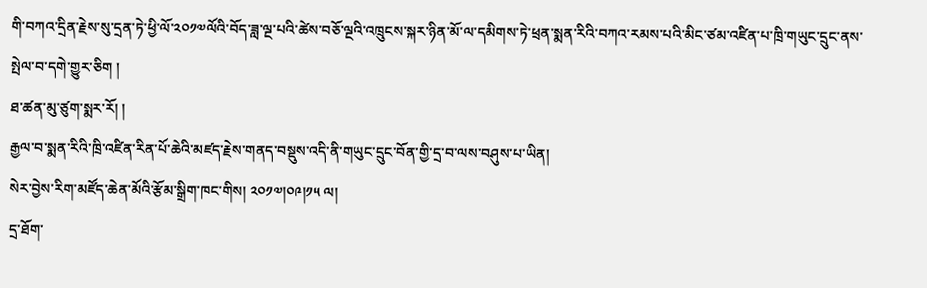གི་བཀའ་དྲིན་རྗེས་སུ་དྲན་ཏེ་ཕྱི་ལོ་༢༠༡༧ལོའི་བོད་ཟླ་ལྔ་པའི་ཚེས་བཅོ་ལྔའི་འཁྲུངས་སྐར་ཉིན་མོ་ལ་དམིགས་ཏེ་ཕྲན་སྨན་རིའི་བཀའ་རམས་པའི་མིང་ཙམ་འཛིན་པ་ཁྲི་གཡུང་དྲུང་ནས་སྤེལ་བ་དགེ་གྱུར་ཅིག །
ཐ་ཚན་མུ་ཙུག་སྨར་རོ། །
རྒྱལ་བ་སྨན་རིའི་ཁྲི་འཛིན་རིན་པོ་ཆེའི་མཛད་རྗེས་གནད་བསྡུས་འདི་ནི་གཡུང་དྲུང་བོན་གྱི་དྲ་བ་ལས་བཤུས་པ་ཡིན།
སེར་བྱེས་རིག་མཛོད་ཆེན་མོའི་རྩོམ་སྒྲིག་ཁང་གིས། ༢༠༡༧།༠༩།༡༥ ལ།
དྲ་ཐོག་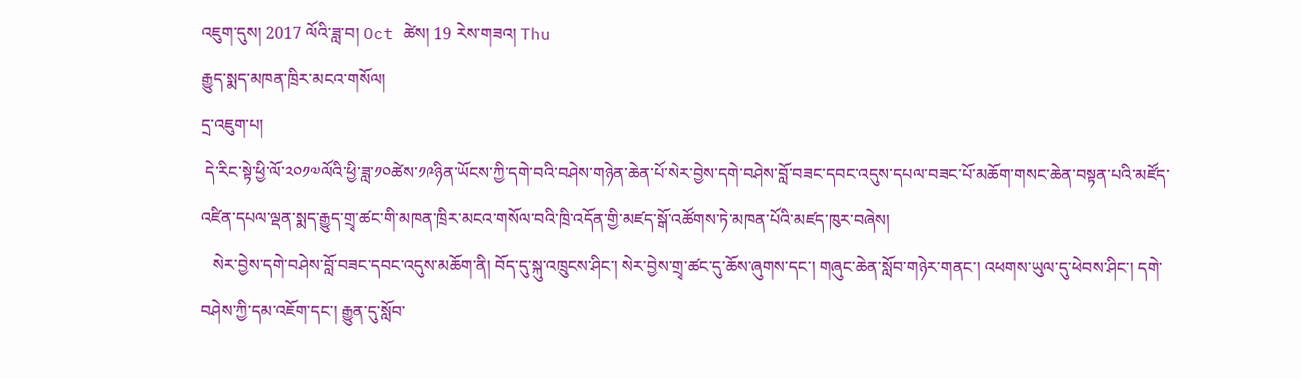འཇུག་དུས། 2017 ལོའི་ཟླ་བ། Oct ཚེས། 19 རེས་གཟའ། Thu
རྒྱུད་སྨད་མཁན་ཁྲིར་མངའ་གསོལ།
དྲ་འཇུག་པ།
 དེ་རིང་སྟེ་ཕྱི་ལོ་༢༠༡༧ལོའི་ཕྱི་ཟླ་༡༠ཚེས་༡༩ཉིན་ཡོངས་ཀྱི་དགེ་བའི་བཤེས་གཉེན་ཆེན་པོ་སེར་བྱེས་དགེ་བཤེས་བློ་བཟང་དབང་འདུས་དཔལ་བཟང་པོ་མཆོག་གསང་ཆེན་བསྟན་པའི་མཛོད་འཛིན་དཔལ་ལྡན་སྨད་རྒྱུད་གྲྭ་ཚང་གི་མཁན་ཁྲིར་མངའ་གསོལ་བའི་ཁྲི་འདོན་གྱི་མཛད་སྒོ་འཚོགས་ཏེ་མཁན་པོའི་མཛད་ཁུར་བཞེས།
   སེར་བྱེས་དགེ་བཤེས་བློ་བཟང་དབང་འདུས་མཆོག་ནི། བོད་དུ་སྐུ་འཁྲུངས་ཤིང་། སེར་བྱེས་གྲྭ་ཚང་དུ་ཆོས་ཞུགས་དང་། གཞུང་ཆེན་སློབ་གཉེར་གནང་། འཕགས་ཡུལ་དུ་ཕེབས་ཤིང་། དགེ་བཤེས་ཀྱི་དམ་འཇོག་དང་། རྒྱུན་དུ་སློབ་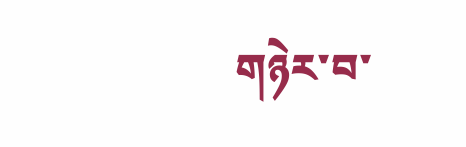གཉེར་བ་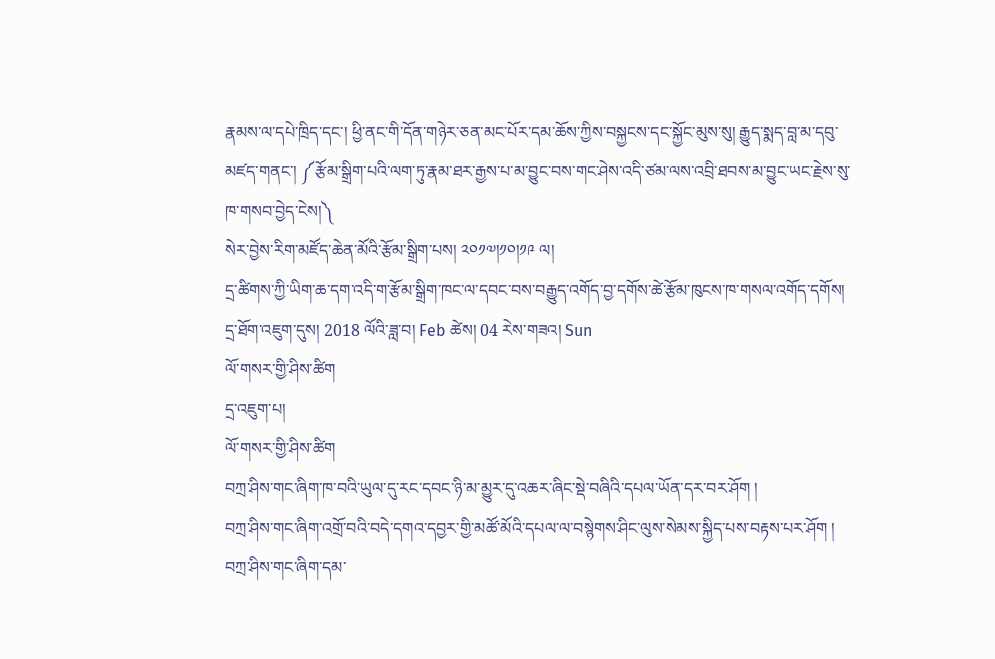རྣམས་ལ་དཔེ་ཁྲིད་དང་། ཕྱི་ནང་གི་དོན་གཉེར་ཅན་མང་པོར་དམ་ཆོས་ཀྱིས་བསྐྱངས་དང་སྐྱོང་མུས་སུ། རྒྱུད་སྨད་བླ་མ་དབུ་མཛད་གནང་། ༼རྩོམ་སྒྲིག་པའི་ལག་ཏུ་རྣམ་ཐར་རྒྱས་པ་མ་བྱུང་བས་གང་ཤེས་འདི་ཙམ་ལས་འབྲི་ཐབས་མ་བྱུང་ཡང་རྗེས་སུ་ཁ་གསབ་བྱེད་ངེས།༽
སེར་བྱེས་རིག་མཛོད་ཆེན་མོའི་རྩོམ་སྒྲིག་པས། ༢༠༡༧།༡༠།༡༩ ལ།
དྲ་ཚིགས་ཀྱི་ཡིག་ཆ་དག་འདི་ག་རྩོམ་སྒྲིག་ཁང་ལ་དབང་བས་བརྒྱུད་འགོད་བྱ་དགོས་ཚེ་རྩོམ་ཁུངས་ཁ་གསལ་འགོད་དགོས།
དྲ་ཐོག་འཇུག་དུས། 2018 ལོའི་ཟླ་བ། Feb ཚེས། 04 རེས་གཟའ། Sun
ལོ་གསར་གྱི་ཤིས་ཚིག
དྲ་འཇུག་པ།
ལོ་གསར་གྱི་ཤིས་ཚིག
བཀྲ་ཤིས་གང་ཞིག་ཁ་བའི་ཡུལ་དུ་རང་དབང་ཉི་མ་མྱུར་དུ་འཆར་ཞིང་སྡེ་བཞིའི་དཔལ་ཡོན་དར་བར་ཤོག །
བཀྲ་ཤིས་གང་ཞིག་འགྲོ་བའི་བདེ་དགའ་དབྱར་གྱི་མཚོ་མོའི་དཔལ་ལ་བསྙེགས་ཤིང་ལུས་སེམས་སྐྱིད་པས་བརྟས་པར་ཤོག །
བཀྲ་ཤིས་གང་ཞིག་དམ་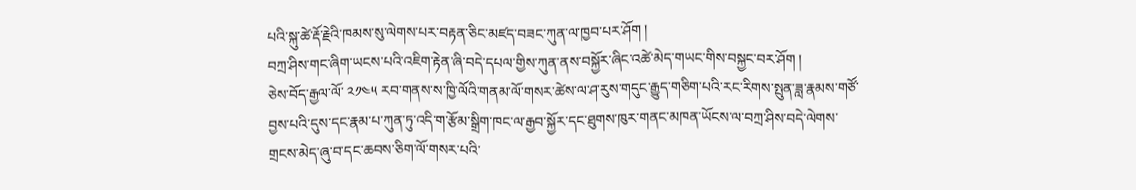པའི་སྐུ་ཚེ་རྡོ་རྗེའི་ཁམས་སུ་ལེགས་པར་བརྟན་ཅིང་མཛད་བཟང་ཀུན་ལ་ཁྱབ་པར་ཤོག །
བཀྲ་ཤིས་གང་ཞིག་ཡངས་པའི་འཇིག་རྟེན་ཞི་བདེ་དཔལ་གྱིས་ཀུན་ནས་བསྐྱོར་ཞིང་འཚེ་མེད་གཡང་གིས་བསྐྱང་བར་ཤོག །
ཅེས་བོད་རྒྱལ་ལོ་ ༢༡༤༥ རབ་གནས་ས་ཁྱི་ལོའི་གནམ་ལོ་གསར་ཚེས་ལ་ཤ་རུས་གདུང་རྒྱུད་གཅིག་པའི་རང་རིགས་སྤུན་ཟླ་རྣམས་གཙོ་བྱས་པའི་དུས་དང་རྣམ་པ་ཀུན་ཏུ་འདི་ག་རྩོམ་སྒྲིག་ཁང་ལ་རྒྱབ་སྐྱོར་དང་ཐུགས་ཁུར་གནང་མཁན་ཡོངས་ལ་བཀྲ་ཤིས་བདེ་ལེགས་གྲངས་མེད་ཞུ་བ་དང་ཆབས་ཅིག་ལོ་གསར་པའི་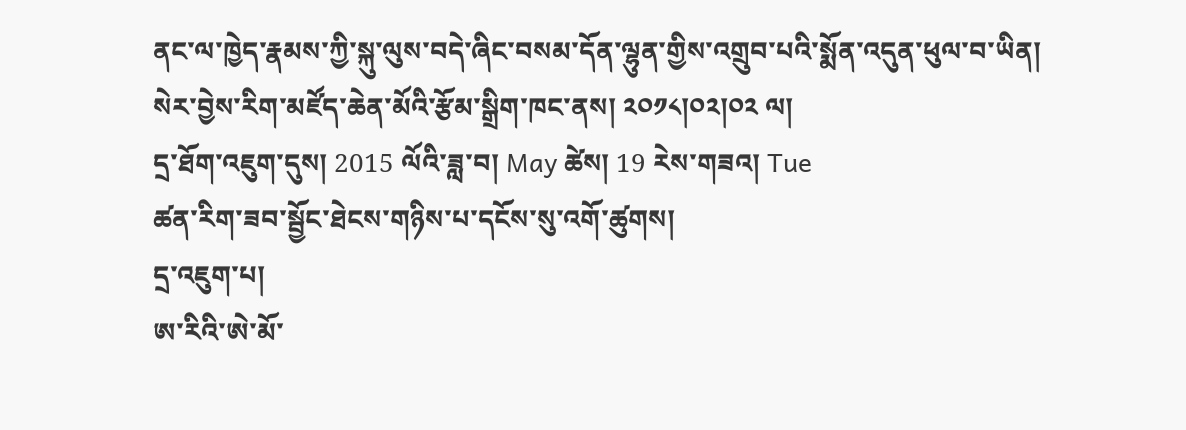ནང་ལ་ཁྱེད་རྣམས་ཀྱི་སྐུ་ལུས་བདེ་ཞིང་བསམ་དོན་ལྷུན་གྱིས་འགྲུབ་པའི་སྨོན་འདུན་ཕུལ་བ་ཡིན།
སེར་བྱེས་རིག་མཛོད་ཆེན་མོའི་རྩོམ་སྒྲིག་ཁང་ནས། ༢༠༡༨།༠༢།༠༢ ལ།
དྲ་ཐོག་འཇུག་དུས། 2015 ལོའི་ཟླ་བ། May ཚེས། 19 རེས་གཟའ། Tue
ཚན་རིག་ཟབ་སྦྱོང་ཐེངས་གཉིས་པ་དངོས་སུ་འགོ་ཚུགས།
དྲ་འཇུག་པ།
ཨ་རིའི་ཨེ་མོ་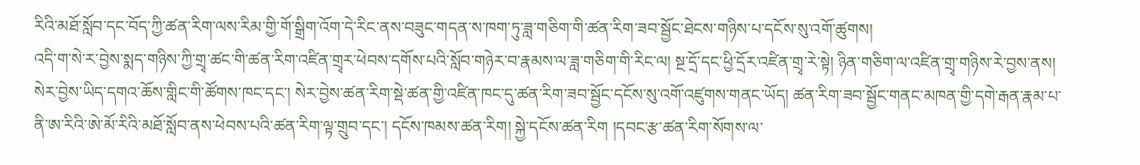རིའི་མཐོ་སློབ་དང་བོད་ཀྱི་ཚན་རིག་ལས་རིམ་གྱི་གོ་སྒྲིག་འོག་དེ་རིང་ནས་བཟུང་གདན་ས་ཁག་ཏུ་ཟླ་གཅིག་གི་ཚན་རིག་ཟབ་སྦྱོང་ཐེངས་གཉིས་པ་དངོས་སུ་འགོ་ཚུགས།
འདི་ག་སེ་ར་བྱེས་སྨད་གཉིས་ཀྱི་གྲྭ་ཚང་གི་ཚན་རིག་འཛིན་གྲྭར་ཕེབས་དགོས་པའི་སློབ་གཉེར་བ་རྣམས་ལ་ཟླ་གཅིག་གི་རིང་ལ། སྔ་དྲོ་དང་ཕྱི་དྲོར་འཛིན་གྲྭ་རེ་སྟེ། ཉིན་གཅིག་ལ་འཛིན་གྲྭ་གཉིས་རེ་བྱས་ནས། སེར་བྱེས་ཡིད་དགའ་ཆོས་གླིང་གི་ཚོགས་ཁང་དང་། སེར་བྱེས་ཚན་རིག་སྡེ་ཚན་གྱི་འཛིན་ཁང་དུ་ཚན་རིག་ཟབ་སྦྱོང་དངོས་སུ་འགོ་འཛུགས་གནང་ཡོད། ཚན་རིག་ཟབ་སྦྱོང་གནང་མཁན་གྱི་དགེ་རྒན་རྣམ་པ་ནི་ཨ་རིའི་ཨེ་མོ་རིའི་མཐོ་སློབ་ནས་ཕེབས་པའི་ཚན་རིག་ལྟ་གྲུབ་དང་། དངོས་ཁམས་ཚན་རིག། སྐྱེ་དངོས་ཚན་རིག །དབང་རྩ་ཚན་རིག་སོགས་ལ་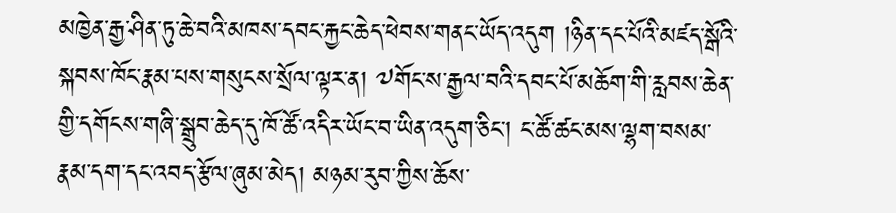མཁྱེན་རྒྱ་ཤིན་ཏུ་ཆེ་བའི་མཁས་དབང་རྐྱང་ཆེད་ཕེབས་གནང་ཡོད་འདུག །ཉིན་དང་པོའི་མཛད་སྒོའི་སྐབས་ཁོང་རྣམ་པས་གསུངས་སྲོལ་ལྟར་ན། ༧གོང་ས་རྒྱལ་བའི་དབང་པོ་མཆོག་གི་རླབས་ཆེན་གྱི་དགོངས་གཞི་སྒྲུབ་ཆེད་དུ་ཁོ་ཚོ་འདིར་ཡོང་བ་ཡིན་འདུག་ཅིང་། ང་ཚོ་ཚང་མས་ལྷག་བསམ་རྣམ་དག་དང་འབད་རྩོལ་ཞུམ་མེད། མཉམ་རུབ་ཀྱིས་ཆོས་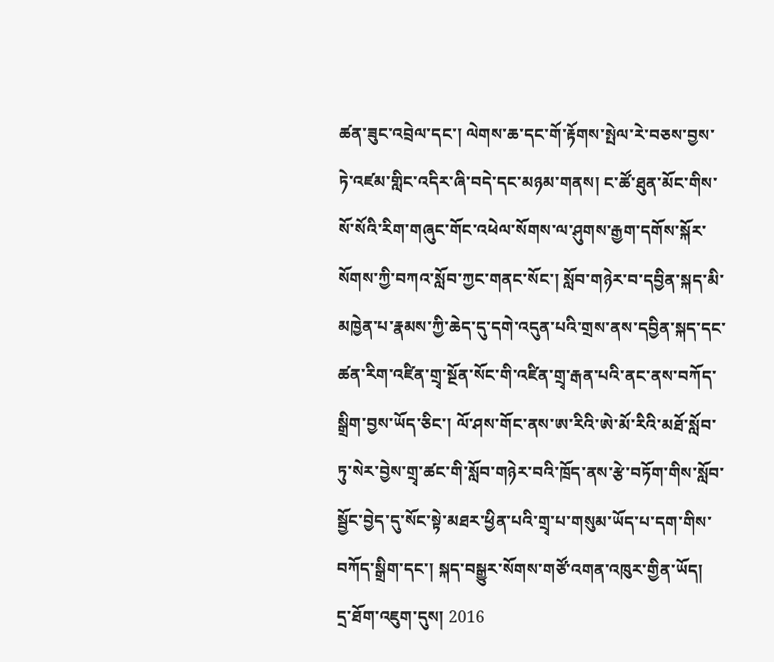ཚན་ཟུང་འབྲེལ་དང་། ལེགས་ཆ་དང་གོ་རྟོགས་སྤེལ་རེ་བཅས་བྱས་ཏེ་འཛམ་གླིང་འདིར་ཞི་བདེ་དང་མཉམ་གནས། ང་ཚོ་ཐུན་མོང་གིས་སོ་སོའི་རིག་གཞུང་གོང་འཕེལ་སོགས་ལ་ཤུགས་རྒྱག་དགོས་སྐོར་སོགས་ཀྱི་བཀའ་སློབ་ཀྱང་གནང་སོང་། སློབ་གཉེར་བ་དབྱིན་སྐད་མི་མཁྱེན་པ་རྣམས་ཀྱི་ཆེད་དུ་དགེ་འདུན་པའི་གྲས་ནས་དབྱིན་སྐད་དང་ཚན་རིག་འཛིན་གྲྭ་སྔོན་སོང་གི་འཛིན་གྲྭ་རྒན་པའི་ནང་ནས་བཀོད་སྒྲིག་བྱས་ཡོད་ཅིང་། ལོ་ཤས་གོང་ནས་ཨ་རིའི་ཨེ་མོ་རིའི་མཐོ་སློབ་ཏུ་སེར་བྱེས་གྲྭ་ཚང་གི་སློབ་གཉེར་བའི་ཁྲོད་ནས་རྩེ་བཏོག་གིས་སློབ་སྦྱོང་བྱེད་དུ་སོང་སྟེ་མཐར་ཕྱིན་པའི་གྲྭ་པ་གསུམ་ཡོད་པ་དག་གིས་བཀོད་སྒྲིག་དང་། སྐད་བསྒྱུར་སོགས་གཙོ་འགན་འཁུར་གྱིན་ཡོད།
དྲ་ཐོག་འཇུག་དུས། 2016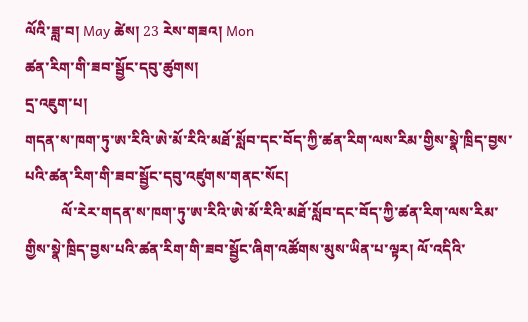ལོའི་ཟླ་བ། May ཚེས། 23 རེས་གཟའ། Mon
ཚན་རིག་གི་ཟབ་སྦྱོང་དབུ་ཚུགས།
དྲ་འཇུག་པ།
གདན་ས་ཁག་ཏུ་ཨ་རིའི་ཨེ་མོ་རིའི་མཐོ་སློབ་དང་བོད་ཀྱི་ཚན་རིག་ལས་རིམ་གྱིས་སྣེ་ཁྲིད་བྱས་པའི་ཚན་རིག་གི་ཟབ་སྦྱོང་དབུ་འཛུགས་གནང་སོང།
          ལོ་རེར་གདན་ས་ཁག་ཏུ་ཨ་རིའི་ཨེ་མོ་རིའི་མཐོ་སློབ་དང་བོད་ཀྱི་ཚན་རིག་ལས་རིམ་གྱིས་སྣེ་ཁྲིད་བྱས་པའི་ཚན་རིག་གི་ཟབ་སྦྱོང་ཞིག་འཚོགས་མུས་ཡིན་པ་ལྟར། ལོ་འདིའི་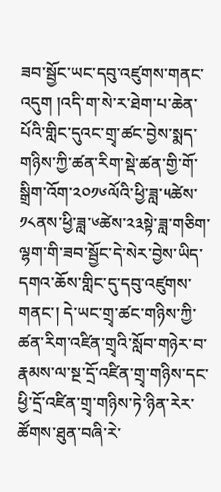ཟབ་སྦྱོང་ཡང་དབུ་འཛུགས་གནང་འདུག །འདི་ག་སེ་ར་ཐེག་པ་ཆེན་པོའི་གླིང་དུའང་གྲྭ་ཚང་བྱེས་སྨད་གཉིས་ཀྱི་ཚན་རིག་སྡེ་ཚན་གྱི་གོ་སྒྲིག་འོག་༢༠༡༦ལོའི་ཕྱི་ཟླ་༥ཚེས་༡༨ནས་ཕྱི་ཟླ་༦ཚེས་༢༣སྟེ་ཟླ་གཅིག་ལྷག་གི་ཟབ་སྦྱོང་དེ་སེར་བྱེས་ཡིད་དགའ་ཆོས་གླིང་དུ་དབུ་འཛུགས་གནང་། དེ་ཡང་གྲྭ་ཚང་གཉིས་ཀྱི་ཚན་རིག་འཛིན་གྲྭའི་སློབ་གཉེར་བ་རྣམས་ལ་སྔ་དྲོ་འཛིན་གྲྭ་གཉིས་དང་ཕྱི་དྲོ་འཛིན་གྲྭ་གཉིས་ཏེ་ཉིན་རེར་ཚོགས་ཐུན་བཞི་རེ་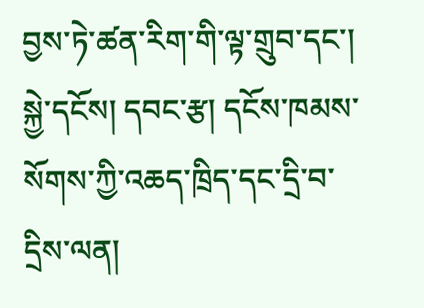བྱས་ཏེ་ཚན་རིག་གི་ལྟ་གྲུབ་དང་། སྐྱེ་དངོས། དབང་རྩ། དངོས་ཁམས་སོགས་ཀྱི་འཆད་ཁྲིད་དང་དྲི་བ་དྲིས་ལན།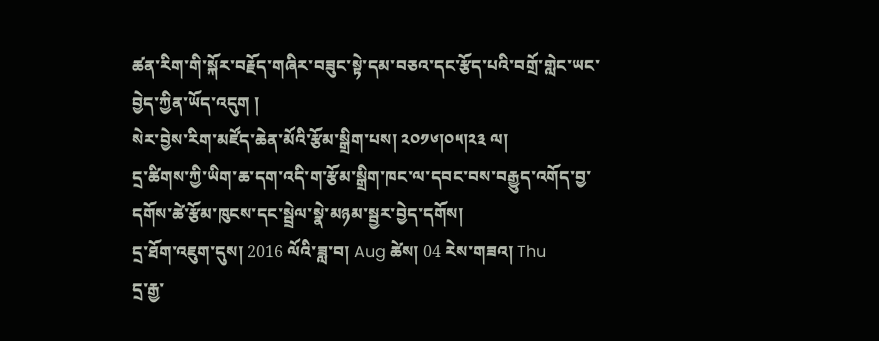ཚན་རིག་གི་སྐོར་བརྗོད་གཞིར་བཟུང་སྟེ་དམ་བཅའ་དང་རྩོད་པའི་བགྲོ་གླེང་ཡང་བྱེད་ཀྱིན་ཡོད་འདུག །
སེར་བྱེས་རིག་མཛོད་ཆེན་མོའི་རྩོམ་སྒྲིག་པས། ༢༠༡༦།༠༥།༢༣ ལ།
དྲ་ཚིགས་ཀྱི་ཡིག་ཆ་དག་འདི་ག་རྩོམ་སྒྲིག་ཁང་ལ་དབང་བས་བརྒྱུད་འགོད་བྱ་དགོས་ཚེ་རྩོམ་ཁུངས་དང་སྦྲེལ་སྣེ་མཉམ་སྦྱར་བྱེད་དགོས།
དྲ་ཐོག་འཇུག་དུས། 2016 ལོའི་ཟླ་བ། Aug ཚེས། 04 རེས་གཟའ། Thu
དྲ་རྒྱ་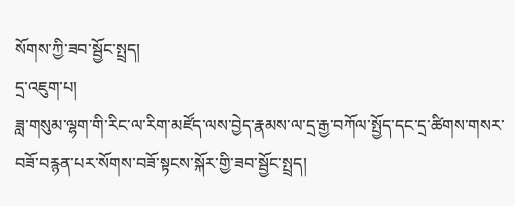སོགས་ཀྱི་ཟབ་སྦྱོང་སྤྲད།
དྲ་འཇུག་པ།
ཟླ་གསུམ་ལྷག་གི་རིང་ལ་རིག་མཛོད་ལས་བྱེད་རྣམས་ལ་དྲ་རྒྱ་བཀོལ་སྤྱོད་དང་དྲ་ཚིགས་གསར་བཟོ་བརྙན་པར་སོགས་བཟོ་སྟངས་སྐོར་གྱི་ཟབ་སྦྱོང་སྤྲད།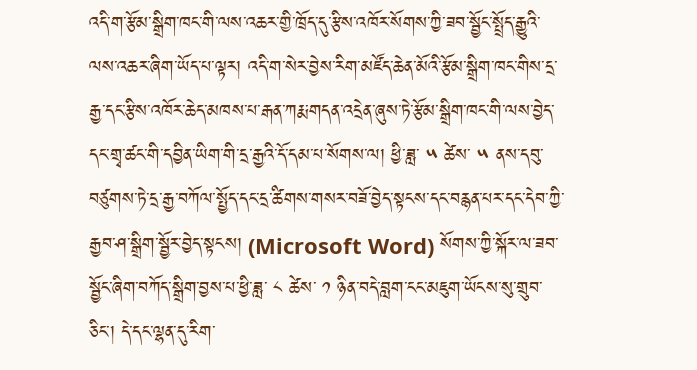འདི་ག་རྩོམ་སྒྲིག་ཁང་གི་ལས་འཆར་གྱི་ཁྲོད་དུ་རྩིས་འཁོར་སོགས་ཀྱི་ཟབ་སྦྱོང་སྤྲོད་རྒྱུའི་ལས་འཆར་ཞིག་ཡོད་པ་ལྟར། འདི་ག་སེར་བྱེས་རིག་མཛོད་ཆེན་མོའི་རྩོམ་སྒྲིག་ཁང་གིས་དྲ་རྒྱ་དང་རྩིས་འཁོར་ཆེད་མཁས་པ་རྒན་ཀརྨ་གདན་འདྲེན་ཞུས་ཏེ་རྩོམ་སྒྲིག་ཁང་གི་ལས་བྱེད་དང་གྲྭ་ཚང་གི་དབྱིན་ཡིག་གི་དྲ་རྒྱའི་དོ་དམ་པ་སོགས་ལ། ཕྱི་ཟླ་ ༥ ཚེས་ ༥ ནས་དབུ་བཙུགས་ཏེ་དྲ་རྒྱ་བཀོལ་སྤྱོད་དང་དྲ་ཚིགས་གསར་བཟོ་བྱེད་སྟངས་དང་བརྙན་པར་དང་དེབ་ཀྱི་རྒྱབ་ཤ་སྒྲིག་སྦྱོར་བྱེད་སྟངས། (Microsoft Word) སོགས་ཀྱི་སྐོར་ལ་ཟབ་སྦྱོང་ཞིག་བཀོད་སྒྲིག་བྱས་པ་ཕྱི་ཟླ་ ༨ ཚེས་ ༡ ཉིན་བདེ་བླག་ངང་མཇུག་ཡོངས་སུ་གྲུབ་ཅིང་། དེ་དང་ལྷན་དུ་རིག་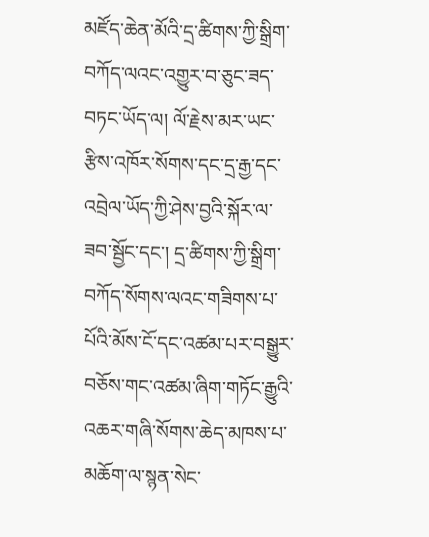མཛོད་ཆེན་མོའི་དྲ་ཚིགས་ཀྱི་སྒྲིག་བཀོད་ལའང་འགྱུར་བ་ཅུང་ཟད་བཏང་ཡོད་ལ། ལོ་རྗེས་མར་ཡང་རྩིས་འཁོར་སོགས་དང་དྲ་རྒྱ་དང་འབྲེལ་ཡོད་ཀྱི་ཤེས་བྱའི་སྐོར་ལ་ཟབ་སྦྱོང་དང་། དྲ་ཚིགས་ཀྱི་སྒྲིག་བཀོད་སོགས་ལའང་གཟིགས་པ་པོའི་མོས་ངོ་དང་འཚམ་པར་བསྒྱུར་བཅོས་གང་འཚམ་ཞིག་གཏོང་རྒྱུའི་འཆར་གཞི་སོགས་ཆེད་མཁས་པ་མཆོག་ལ་སྙན་སེང་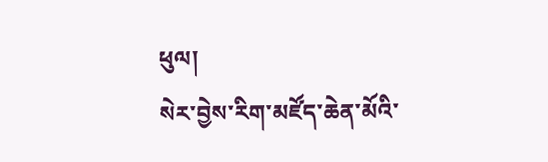ཕུལ།
སེར་བྱེས་རིག་མཛོད་ཆེན་མོའི་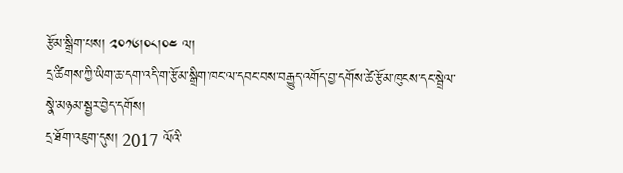རྩོམ་སྒྲིག་པས། ༢༠༡༦།༠༨།༠༤ ལ།
དྲ་ཚིགས་ཀྱི་ཡིག་ཆ་དག་འདི་ག་རྩོམ་སྒྲིག་ཁང་ལ་དབང་བས་བརྒྱུད་འགོད་བྱ་དགོས་ཚེ་རྩོམ་ཁུངས་དང་སྦྲེལ་སྣེ་མཉམ་སྦྱར་བྱེད་དགོས།
དྲ་ཐོག་འཇུག་དུས། 2017 ལོའི་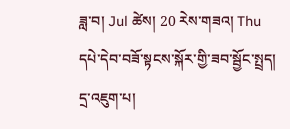ཟླ་བ། Jul ཚེས། 20 རེས་གཟའ། Thu
དཔེ་དེབ་བཟོ་སྟངས་སྐོར་གྱི་ཟབ་སྦྱོང་སྤྲད།
དྲ་འཇུག་པ།